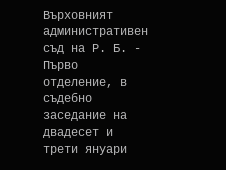Върховният административен съд на Р. Б. - Първо отделение, в съдебно заседание на двадесет и трети януари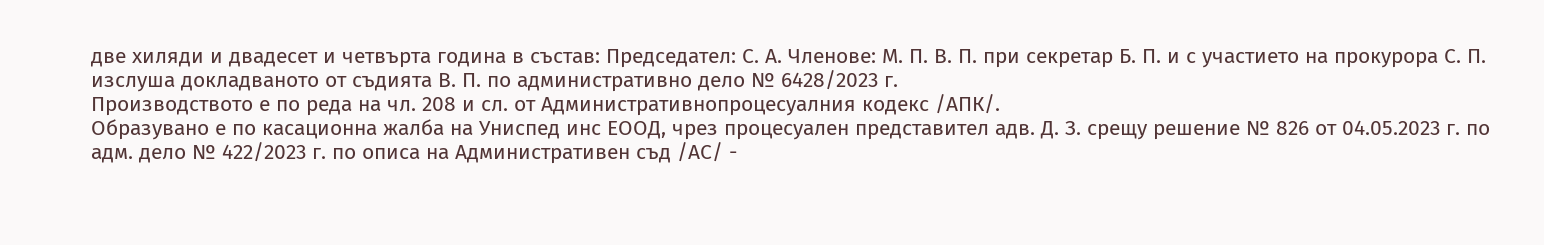две хиляди и двадесет и четвърта година в състав: Председател: С. А. Членове: М. П. В. П. при секретар Б. П. и с участието на прокурора С. П. изслуша докладваното от съдията В. П. по административно дело № 6428/2023 г.
Производството е по реда на чл. 208 и сл. от Административнопроцесуалния кодекс /АПК/.
Образувано е по касационна жалба на Униспед инс ЕООД, чрез процесуален представител адв. Д. З. срещу решение № 826 от 04.05.2023 г. по адм. дело № 422/2023 г. по описа на Административен съд /АС/ -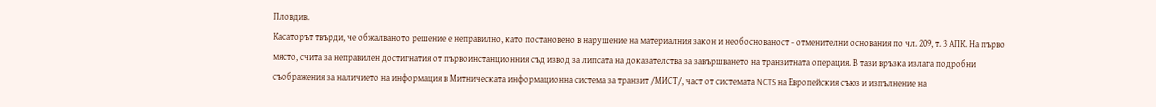Пловдив.
Касаторът твърди, че обжалваното решение е неправилно, като постановено в нарушение на материалния закон и необоснованост - отменителни основания по чл. 209, т. 3 АПК. На първо място, счита за неправилен достигнатия от първоинстанционния съд извод за липсата на доказателства за завършването на транзитната операция. В тази връзка излага подробни съображения за наличието на информация в Митническата информационна система за транзит /МИСТ/, част от системата NCTS на Европейския съюз и изпълнение на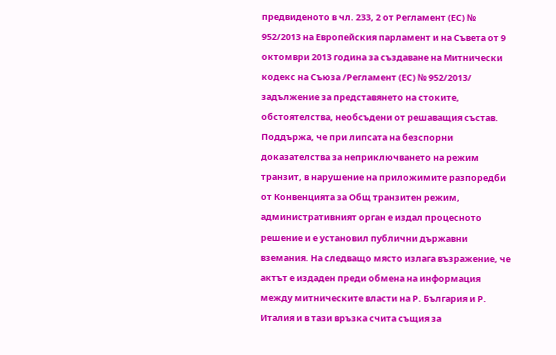предвиденото в чл. 233, 2 от Регламент (ЕС) № 952/2013 на Европейския парламент и на Съвета от 9 октомври 2013 година за създаване на Митнически кодекс на Съюза /Регламент (ЕС) № 952/2013/ задължение за представянето на стоките, обстоятелства, необсъдени от решаващия състав. Поддържа, че при липсата на безспорни доказателства за неприключването на режим транзит, в нарушение на приложимите разпоредби от Конвенцията за Общ транзитен режим, административният орган е издал процесното решение и е установил публични държавни вземания. На следващо място излага възражение, че актът е издаден преди обмена на информация между митническите власти на Р. България и Р. Италия и в тази връзка счита същия за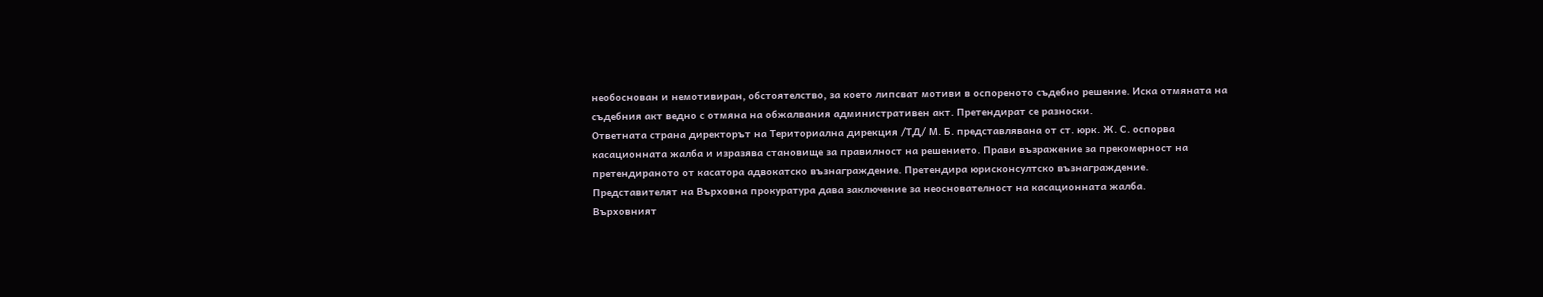необоснован и немотивиран, обстоятелство, за което липсват мотиви в оспореното съдебно решение. Иска отмяната на съдебния акт ведно с отмяна на обжалвания административен акт. Претендират се разноски.
Ответната страна директорът на Териториална дирекция /ТД/ М. Б. представлявана от ст. юрк. Ж. С. оспорва касационната жалба и изразява становище за правилност на решението. Прави възражение за прекомерност на претендираното от касатора адвокатско възнаграждение. Претендира юрисконсултско възнаграждение.
Представителят на Върховна прокуратура дава заключение за неоснователност на касационната жалба.
Върховният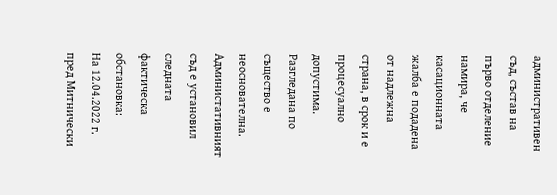административен съд, състав на първо отделение намира, че касационната жалба е подадена от надлежна страна, в срок и е процесуално допустима. Разгледана по същество е неоснователна.
Администативният съд е установил следната фактическа обстановка:
На 12.04.2022 г. пред Митнически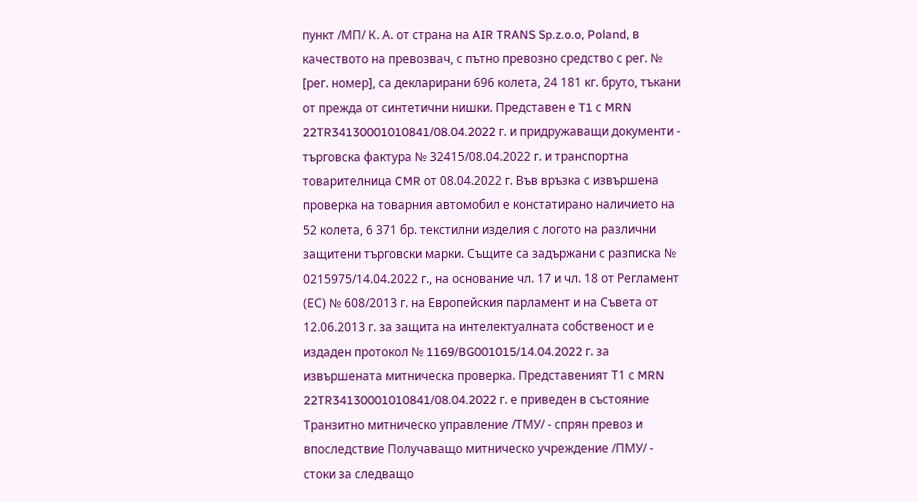пункт /МП/ К. А. от страна на AIR TRANS Sp.z.o.o, Poland, в качеството на превозвач, с пътно превозно средство с рег. № [рег. номер], са декларирани 696 колета, 24 181 кг. бруто, тъкани от прежда от синтетични нишки. Представен е T1 с MRN 22TR34130001010841/08.04.2022 г. и придружаващи документи - търговска фактура № 32415/08.04.2022 г. и транспортна товарителница CMR от 08.04.2022 г. Във връзка с извършена проверка на товарния автомобил е констатирано наличието на 52 колета, 6 371 бр. текстилни изделия с логото на различни защитени търговски марки. Същите са задържани с разписка № 0215975/14.04.2022 г., на основание чл. 17 и чл. 18 от Регламент (ЕС) № 608/2013 г. на Европейския парламент и на Съвета от 12.06.2013 г. за защита на интелектуалната собственост и е издаден протокол № 1169/BG001015/14.04.2022 г. за извършената митническа проверка. Представеният Т1 с MRN 22TR34130001010841/08.04.2022 г. е приведен в състояние Транзитно митническо управление /ТМУ/ - спрян превоз и впоследствие Получаващо митническо учреждение /ПМУ/ - стоки за следващо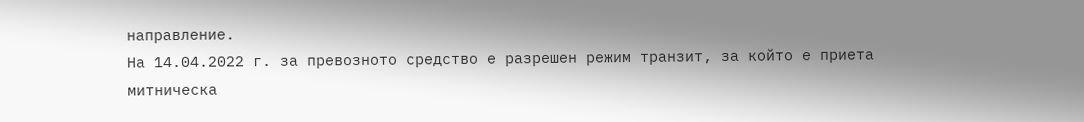направление.
На 14.04.2022 г. за превозното средство е разрешен режим транзит, за който е приета митническа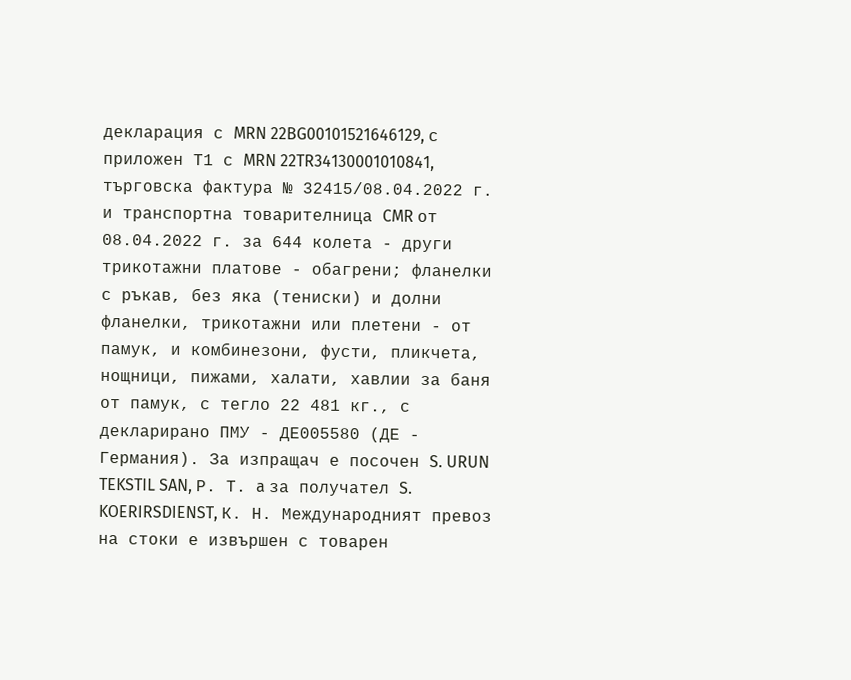декларация с MRN 22BG00101521646129, с приложен Т1 с MRN 22TR34130001010841, търговска фактура № 32415/08.04.2022 г. и транспортна товарителница CMR от 08.04.2022 г. за 644 колета - други трикотажни платове - обагрени; фланелки с ръкав, без яка (тениски) и долни фланелки, трикотажни или плетени - от памук, и комбинезони, фусти, пликчета, нощници, пижами, халати, хавлии за баня от памук, с тегло 22 481 кг., с декларирано ПМУ - ДЕ005580 (ДЕ - Германия). За изпращач е посочен S. URUN TEKSTIL SAN, Р. Т. a за получател S. KOERIRSDIENST, К. Н. Международният превоз на стоки е извършен с товарен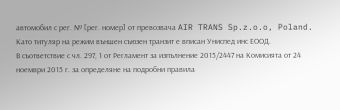автомобил с peг. № [рег. номер] от превозвача AIR TRANS Sp.z.o.o, Poland. Като титуляр на режим външен съюзен транзит е вписан Униспед инс ЕООД.
В съответствие с чл. 297, 1 от Регламент за изпълнение 2015/2447 на Комисията от 24 ноември 2015 г. за определяне на подробни правила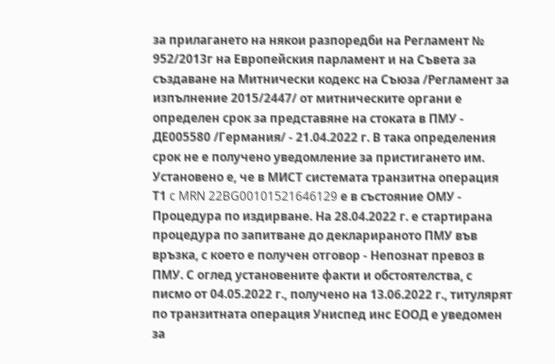за прилагането на някои разпоредби на Регламент № 952/2013г на Европейския парламент и на Съвета за създаване на Митнически кодекс на Съюза /Регламент за изпълнение 2015/2447/ от митническите органи е определен срок за представяне на стоката в ПМУ - ДЕ005580 /Германия/ - 21.04.2022 г. В така определения срок не е получено уведомление за пристигането им. Установено е, че в МИСТ системата транзитна операция Т1 c MRN 22BG00101521646129 е в състояние ОМУ - Процедура по издирване. На 28.04.2022 г. е стартирана процедура по запитване до декларираното ПМУ във връзка, с което е получен отговор - Непознат превоз в ПМУ. С оглед установените факти и обстоятелства, с писмо от 04.05.2022 г., получено на 13.06.2022 г., титулярят по транзитната операция Униспед инс ЕООД е уведомен за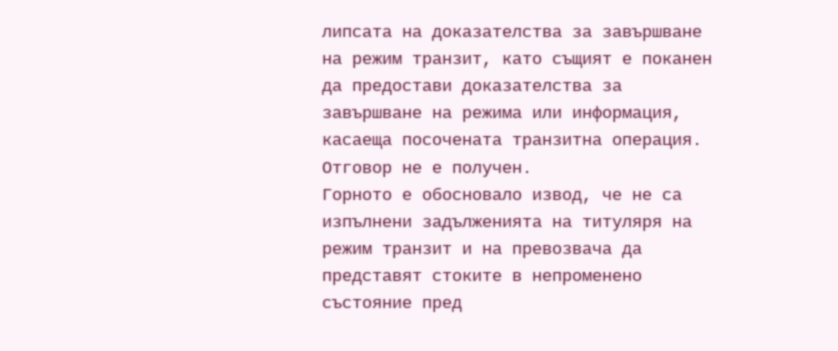липсата на доказателства за завършване на режим транзит, като същият е поканен да предостави доказателства за завършване на режима или информация, касаеща посочената транзитна операция. Отговор не е получен.
Горното е обосновало извод, че не са изпълнени задълженията на титуляря на режим транзит и на превозвача да представят стоките в непроменено състояние пред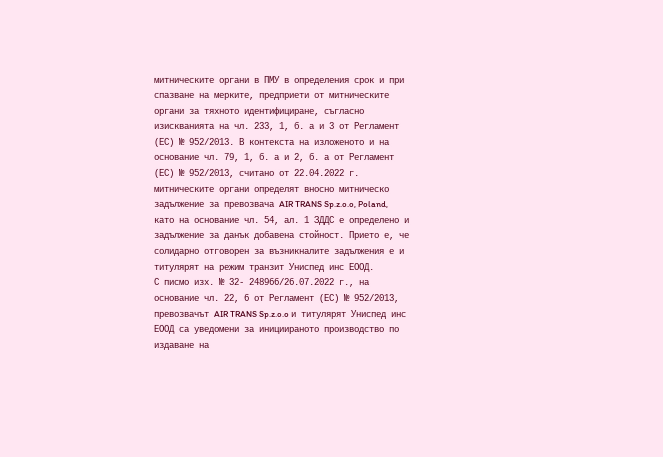митническите органи в ПМУ в определения срок и при спазване на мерките, предприети от митническите органи за тяхното идентифициране, съгласно изискванията на чл. 233, 1, б. а и 3 от Регламент (ЕС) № 952/2013. В контекста на изложеното и на основание чл. 79, 1, б. а и 2, б. а от Регламент (ЕС) № 952/2013, считано от 22.04.2022 г. митническите органи определят вносно митническо задължение за превозвача AIR TRANS Sp.z.o.o, Poland, като на основание чл. 54, ал. 1 ЗДДС е определено и задължение за данък добавена стойност. Прието е, че солидарно отговорен за възникналите задължения е и титулярят на режим транзит Униспед инс ЕООД.
С писмо изх. № 32- 248966/26.07.2022 г., на основание чл. 22, 6 от Регламент (ЕС) № 952/2013, превозвачът AIR TRANS Sp.z.o.o и титулярят Униспед инс ЕООД са уведомени за инициираното производство по издаване на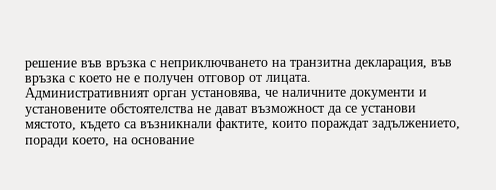решение във връзка с неприключването на транзитна декларация, във връзка с което не е получен отговор от лицата.
Административният орган установява, че наличните документи и установените обстоятелства не дават възможност да се установи мястото, където са възникнали фактите, които пораждат задължението, поради което, на основание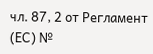чл. 87, 2 от Регламент (ЕС) №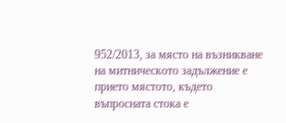952/2013, за място на възникване на митническото задължение е прието мястото, където въпросната стока е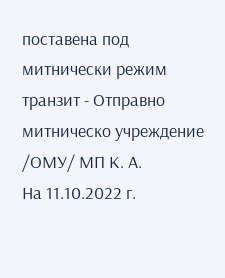поставена под митнически режим транзит - Отправно митническо учреждение /ОМУ/ МП К. А.
На 11.10.2022 г.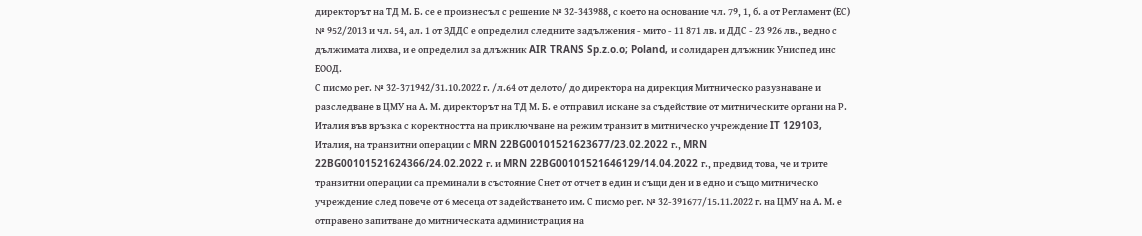директорът на ТД М. Б. се е произнесъл с решение № 32-343988, с което на основание чл. 79, 1, б. а от Регламент (ЕС) № 952/2013 и чл. 54, ал. 1 от ЗДДС е определил следните задължения - мито - 11 871 лв. и ДДС - 23 926 лв., ведно с дължимата лихва, и е определил за длъжник AIR TRANS Sp.z.o.o; Poland, и солидарен длъжник Униспед инс ЕООД.
С писмо рег. № 32-371942/31.10.2022 г. /л.64 от делото/ до директора на дирекция Митническо разузнаване и разследване в ЦМУ на А. М. директорът на ТД М. Б. е отправил искане за съдействие от митническите органи на Р. Италия във връзка с коректността на приключване на режим транзит в митническо учреждение IT 129103, Италия, на транзитни операции с MRN 22BG00101521623677/23.02.2022 г., MRN 22BG00101521624366/24.02.2022 г. и MRN 22BG00101521646129/14.04.2022 г., предвид това, че и трите транзитни операции са преминали в състояние Снет от отчет в един и същи ден и в едно и също митническо учреждение след повече от 6 месеца от задействането им. С писмо peг. № 32-391677/15.11.2022 г. на ЦМУ на А. М. е отправено запитване до митническата администрация на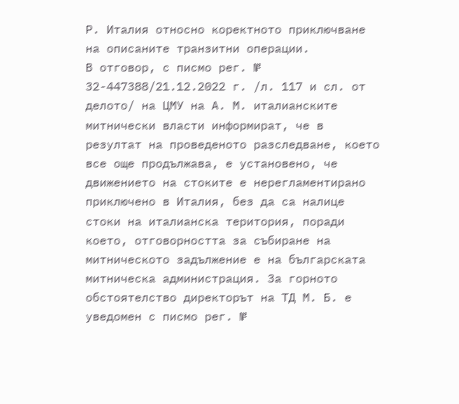Р. Италия относно коректното приключване на описаните транзитни операции.
В отговор, с писмо peг. № 32-447388/21.12.2022 г. /л. 117 и сл. от делото/ на ЦМУ на А. М. италианските митнически власти информират, че в резултат на проведеното разследване, което все още продължава, е установено, че движението на стоките е нерегламентирано приключено в Италия, без да са налице стоки на италианска територия, поради което, отговорността за събиране на митническото задължение е на българската митническа администрация. За горното обстоятелство директорът на ТД М. Б. е уведомен с писмо peг. №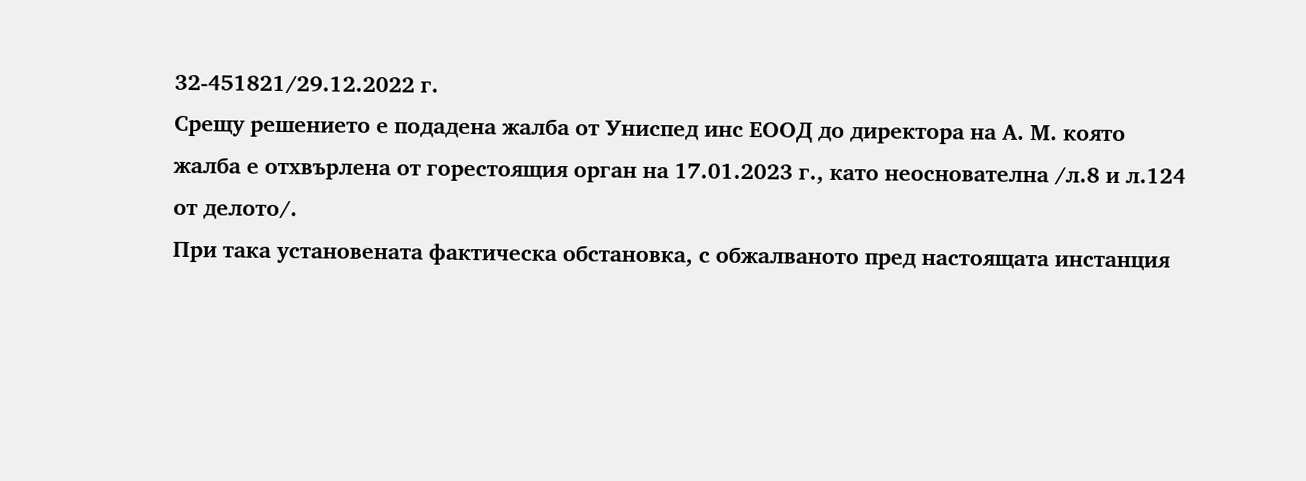32-451821/29.12.2022 г.
Срещу решението е подадена жалба от Униспед инс ЕООД до директора на А. М. която жалба е отхвърлена от горестоящия орган на 17.01.2023 г., като неоснователна /л.8 и л.124 от делото/.
При така установената фактическа обстановка, с обжалваното пред настоящата инстанция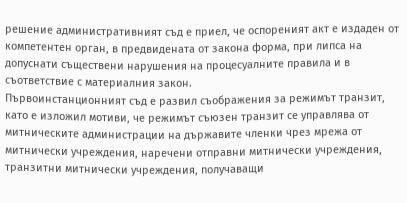решение административният съд е приел, че оспореният акт е издаден от компетентен орган, в предвидената от закона форма, при липса на допуснати съществени нарушения на процесуалните правила и в съответствие с материалния закон.
Първоинстанционният съд е развил съображения за режимът транзит, като е изложил мотиви, че режимът съюзен транзит се управлява от митническите администрации на държавите членки чрез мрежа от митнически учреждения, наречени отправни митнически учреждения, транзитни митнически учреждения, получаващи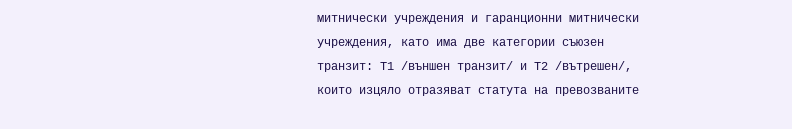митнически учреждения и гаранционни митнически учреждения, като има две категории съюзен транзит: Т1 /външен транзит/ и Т2 /вътрешен/, които изцяло отразяват статута на превозваните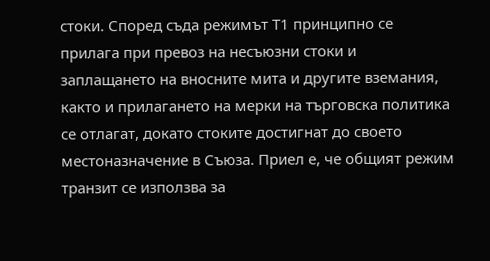стоки. Според съда режимът Т1 принципно се прилага при превоз на несъюзни стоки и заплащането на вносните мита и другите вземания, както и прилагането на мерки на търговска политика се отлагат, докато стоките достигнат до своето местоназначение в Съюза. Приел е, че общият режим транзит се използва за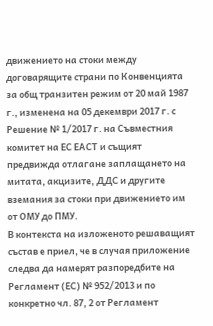движението на стоки между договарящите страни по Конвенцията за общ транзитен режим от 20 май 1987 г., изменена на 05 декември 2017 г. с Решение № 1/2017 г. на Съвместния комитет на ЕС ЕАСТ и същият предвижда отлагане заплащането на митата, акцизите, ДДС и другите вземания за стоки при движението им от ОМУ до ПМУ.
В контекста на изложеното решаващият състав е приел, че в случая приложение следва да намерят разпоредбите на Регламент (ЕС) № 952/2013 и по конкретно чл. 87, 2 от Регламент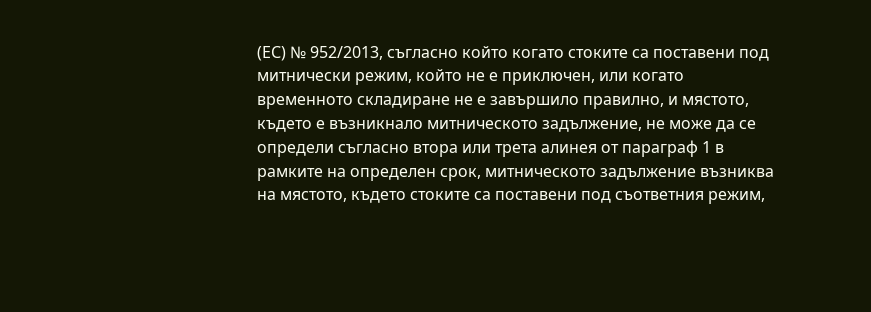(ЕС) № 952/2013, съгласно който когато стоките са поставени под митнически режим, който не е приключен, или когато временното складиране не е завършило правилно, и мястото, където е възникнало митническото задължение, не може да се определи съгласно втора или трета алинея от параграф 1 в рамките на определен срок, митническото задължение възниква на мястото, където стоките са поставени под съответния режим,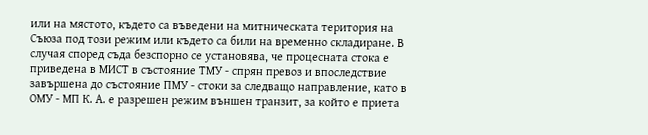или на мястото, където са въведени на митническата територия на Съюза под този режим или където са били на временно складиране. В случая според съда безспорно се установява, че процесната стока е приведена в МИСТ в състояние ТМУ - спрян превоз и впоследствие завършена до състояние ПМУ - стоки за следващо направление, като в ОМУ - МП К. А. е разрешен режим външен транзит, за който е приета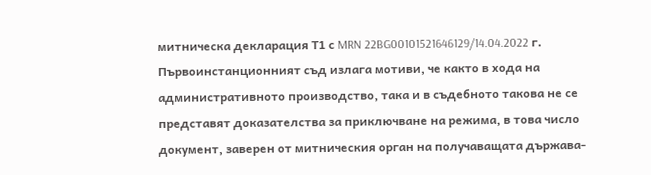митническа декларация Т1 с MRN 22BG00101521646129/14.04.2022 г. Първоинстанционният съд излага мотиви, че както в хода на административното производство, така и в съдебното такова не се представят доказателства за приключване на режима, в това число документ, заверен от митническия орган на получаващата държава-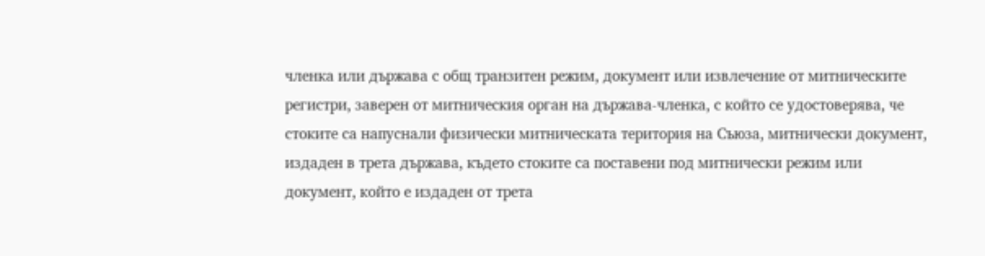членка или държава с общ транзитен режим, документ или извлечение от митническите регистри, заверен от митническия орган на държава-членка, с който се удостоверява, че стоките са напуснали физически митническата територия на Съюза, митнически документ, издаден в трета държава, където стоките са поставени под митнически режим или документ, който е издаден от трета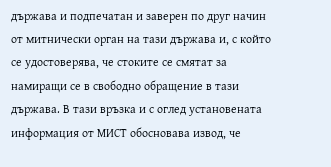държава и подпечатан и заверен по друг начин от митнически орган на тази държава и, с който се удостоверява, че стоките се смятат за намиращи се в свободно обращение в тази държава. В тази връзка и с оглед установената информация от МИСТ обосновава извод, че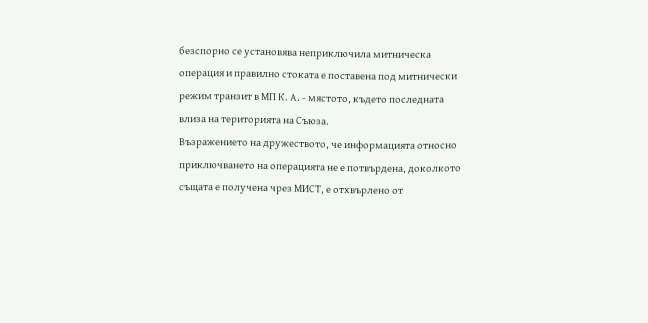безспорно се установява неприключила митническа операция и правилно стоката е поставена под митнически режим транзит в МП К. А. - мястото, където последната влиза на територията на Съюза.
Възражението на дружеството, че информацията относно приключването на операцията не е потвърдена, доколкото същата е получена чрез МИСТ, е отхвърлено от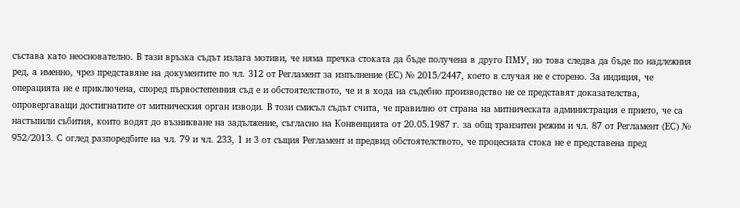състава като неоснователно. В тази връзка съдът излага мотиви, че няма пречка стоката да бъде получена в друго ПМУ, но това следва да бъде по надлежния ред, а именно, чрез представяне на документите по чл. 312 от Регламент за изпълнение (ЕС) № 2015/2447, което в случая не е сторено. За индиция, че операцията не е приключена, според първостепенния съд е и обстоятелството, че и в хода на съдебно производство не се представят доказателства, опровергаващи достигнатите от митническия орган изводи. В този смисъл съдът счита, че правилно от страна на митническата администрация е прието, че са настъпили събития, които водят до възникване на задължение, съгласно на Конвенцията от 20.05.1987 г. за общ транзитен режим и чл. 87 от Регламент (ЕС) № 952/2013. С оглед разпоредбите на чл. 79 и чл. 233, 1 и 3 от същия Регламент и предвид обстоятелството, че процесната стока не е представена пред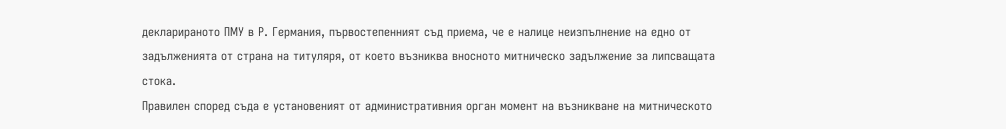декларираното ПМУ в Р. Германия, първостепенният съд приема, че е налице неизпълнение на едно от задълженията от страна на титуляря, от което възниква вносното митническо задължение за липсващата стока.
Правилен според съда е установеният от административния орган момент на възникване на митническото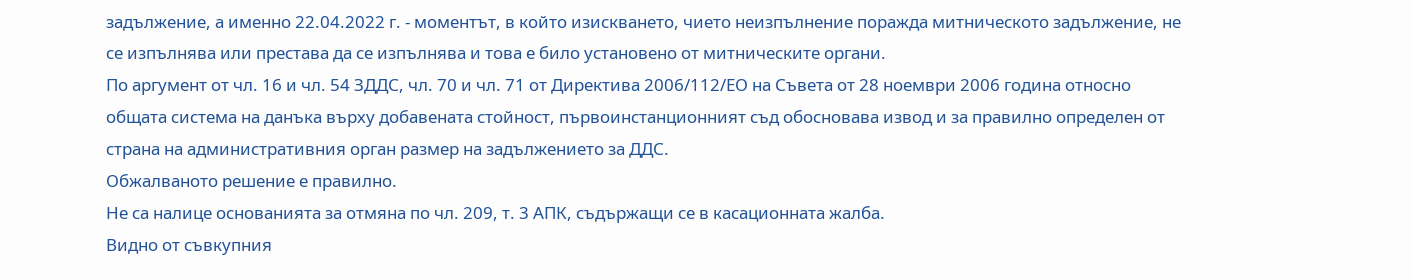задължение, а именно 22.04.2022 г. - моментът, в който изискването, чието неизпълнение поражда митническото задължение, не се изпълнява или престава да се изпълнява и това е било установено от митническите органи.
По аргумент от чл. 16 и чл. 54 ЗДДС, чл. 70 и чл. 71 от Директива 2006/112/ЕО на Съвета от 28 ноември 2006 година относно общата система на данъка върху добавената стойност, първоинстанционният съд обосновава извод и за правилно определен от страна на административния орган размер на задължението за ДДС.
Обжалваното решение е правилно.
Не са налице основанията за отмяна по чл. 209, т. 3 АПК, съдържащи се в касационната жалба.
Видно от съвкупния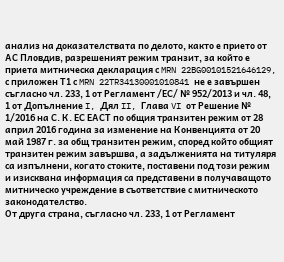анализ на доказателствата по делото, както е прието от АС Пловдив, разрешеният режим транзит, за който е приета митническа декларация с MRN 22BG00101521646129, с приложен Т1 с MRN 22TR34130001010841 не е завършен съгласно чл. 233, 1 от Регламент /ЕС/ № 952/2013 и чл. 48, 1 от Допълнение I, Дял II, Глава VI от Решение № 1/2016 на С. К. ЕС ЕАСТ по общия транзитен режим от 28 април 2016 година за изменение на Конвенцията от 20 май 1987 г. за общ транзитен режим, според който общият транзитен режим завършва, а задълженията на титуляря са изпълнени, когато стоките, поставени под този режим и изисквана информация са представени в получаващото митническо учреждение в съответствие с митническото законодателство.
От друга страна, съгласно чл. 233, 1 от Регламент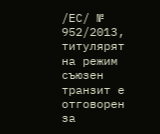/ЕС/ № 952/2013, титулярят на режим съюзен транзит е отговорен за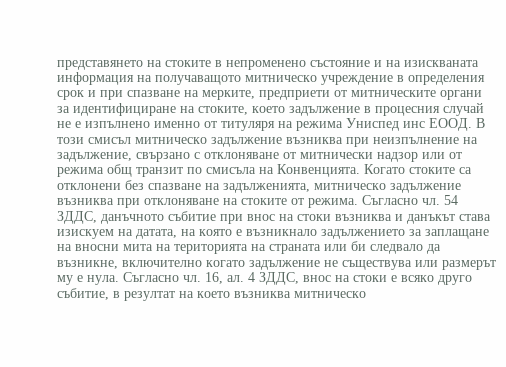представянето на стоките в непроменено състояние и на изискваната информация на получаващото митническо учреждение в определения срок и при спазване на мерките, предприети от митническите органи за идентифициране на стоките, което задължение в процесния случай не е изпълнено именно от титуляря на режима Униспед инс ЕООД. В този смисъл митническо задължение възниква при неизпълнение на задължение, свързано с отклоняване от митнически надзор или от режима общ транзит по смисъла на Конвенцията. Когато стоките са отклонени без спазване на задълженията, митническо задължение възниква при отклоняване на стоките от режима. Съгласно чл. 54 ЗДДС, данъчното събитие при внос на стоки възниква и данъкът става изискуем на датата, на която е възникнало задължението за заплащане на вносни мита на територията на страната или би следвало да възникне, включително когато задължение не съществува или размерът му е нула. Съгласно чл. 16, ал. 4 ЗДДС, внос на стоки е всяко друго събитие, в резултат на което възниква митническо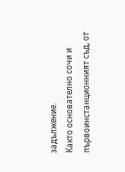задължение.
Както основателно сочи и първоинстанционният съд, от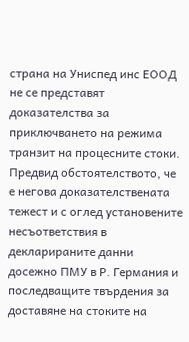страна на Униспед инс ЕООД не се представят доказателства за приключването на режима транзит на процесните стоки. Предвид обстоятелството, че е негова доказателствената тежест и с оглед установените несъответствия в декларираните данни досежно ПМУ в Р. Германия и последващите твърдения за доставяне на стоките на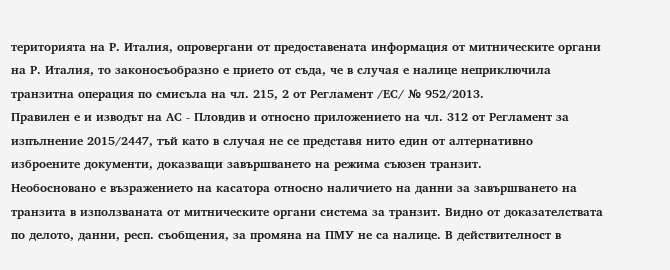територията на Р. Италия, опровергани от предоставената информация от митническите органи на Р. Италия, то законосъобразно е прието от съда, че в случая е налице неприключила транзитна операция по смисъла на чл. 215, 2 от Регламент /ЕС/ № 952/2013.
Правилен е и изводът на АС - Пловдив и относно приложението на чл. 312 от Регламент за изпълнение 2015/2447, тъй като в случая не се представя нито един от алтернативно изброените документи, доказващи завършването на режима съюзен транзит.
Необосновано е възражението на касатора относно наличието на данни за завършването на транзита в използваната от митническите органи система за транзит. Видно от доказателствата по делото, данни, респ. съобщения, за промяна на ПМУ не са налице. В действителност в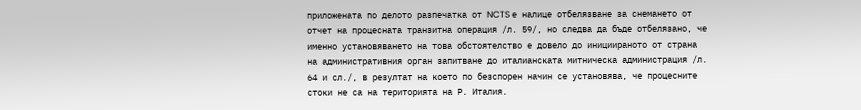приложената по делото разпечатка от NCTS е налице отбелязване за снемането от отчет на процесната транзитна операция /л. 59/, но следва да бъде отбелязано, че именно установяването на това обстоятелство е довело до инициираното от страна на административния орган запитване до италианската митническа администрация /л. 64 и сл./, в резултат на което по безспорен начин се установява, че процесните стоки не са на територията на Р. Италия.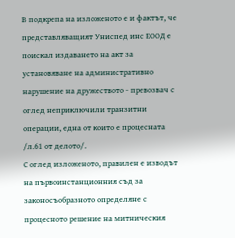В подкрепа на изложеното е и фактът, че представляващият Униспед инс ЕООД е поискал издаването на акт за установяване на административно нарушение на дружеството - превозвач с оглед неприключили транзитни операции, една от които е процесната /л.61 от делото/.
С оглед изложеното, правилен е изводът на първоинстанционния съд за законосъобразното определяне с процесното решение на митническия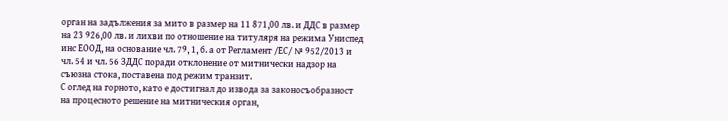орган на задължения за мито в размер на 11 871,00 лв. и ДДС в размер на 23 926,00 лв. и лихви по отношение на титуляря на режима Униспед инс ЕООД, на основание чл. 79, 1, б. а от Регламент /ЕС/ № 952/2013 и чл. 54 и чл. 56 ЗДДС поради отклонение от митнически надзор на съюзна стока, поставена под режим транзит.
С оглед на горното, като е достигнал до извода за законосъобразност на процесното решение на митническия орган,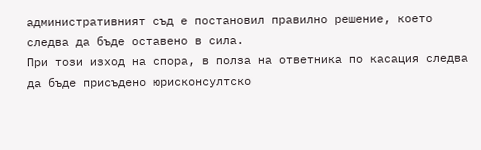административният съд е постановил правилно решение, което следва да бъде оставено в сила.
При този изход на спора, в полза на ответника по касация следва да бъде присъдено юрисконсултско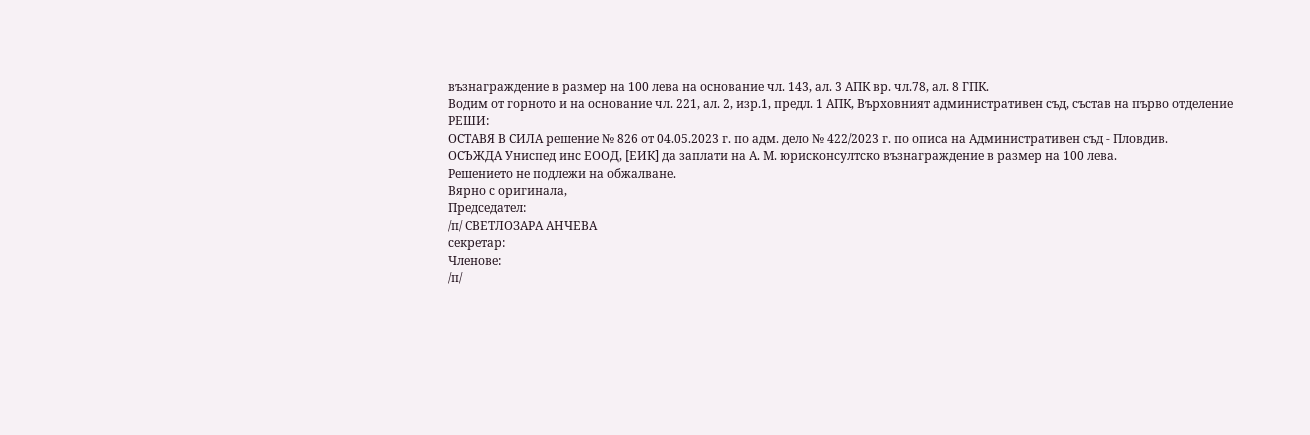възнаграждение в размер на 100 лева на основание чл. 143, ал. 3 АПК вр. чл.78, ал. 8 ГПК.
Водим от горното и на основание чл. 221, ал. 2, изр.1, предл. 1 АПК, Върховният административен съд, състав на първо отделение
РЕШИ:
ОСТАВЯ В СИЛА решение № 826 от 04.05.2023 г. по адм. дело № 422/2023 г. по описа на Административен съд - Пловдив.
ОСЪЖДА Униспед инс ЕООД, [ЕИК] да заплати на А. М. юрисконсултско възнаграждение в размер на 100 лева.
Решението не подлежи на обжалване.
Вярно с оригинала,
Председател:
/п/ СВЕТЛОЗАРА АНЧЕВА
секретар:
Членове:
/п/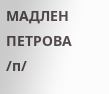МАДЛЕН ПЕТРОВА
/п/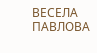ВЕСЕЛА ПАВЛОВА